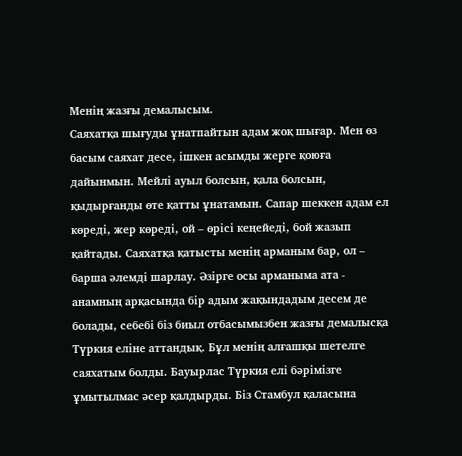Менің жазғы демалысым.
Саяхатқа шығуды ұнатпайтын адам жоқ шығар. Мен өз басым саяхат десе, ішкен асымды жерге қоюға дайынмын. Мейлі ауыл болсын, қала болсын, қыдырғанды өте қатты ұнатамын. Сапар шеккен адам ел көреді, жер көреді, ой – өрісі кеңейеді, бой жазып қайтады. Саяхатқа қатысты менің арманым бар, ол – барша әлемді шарлау. Әзірге осы арманыма ата - анамның арқасында бір адым жақындадым десем де болады, себебі біз биыл отбасымызбен жазғы демалысқа Түркия еліне аттандық. Бұл менің алғашқы шетелге саяхатым болды. Бауырлас Түркия елі бәрімізге ұмытылмас әсер қалдырды. Біз Стамбул қаласына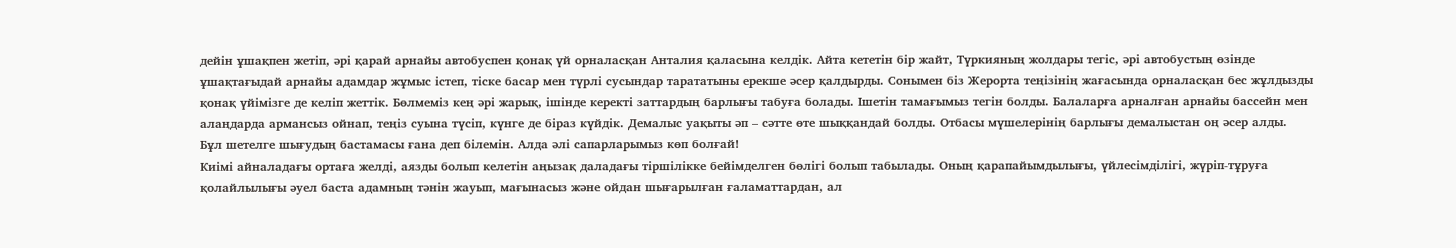дейін ұшақпен жетіп, әрі қарай арнайы автобуспен қонақ үй орналасқан Анталия қаласына келдік. Айта кететін бір жайт, Түркияның жолдары тегіс, әрі автобустың өзінде ұшақтағыдай арнайы адамдар жұмыс істеп, тіске басар мен түрлі сусындар тарататыны ерекше әсер қалдырды. Сонымен біз Жерорта теңізінің жағасында орналасқан бес жұлдызды қонақ үйімізге де келіп жеттік. Бөлмеміз кең әрі жарық, ішінде керекті заттардың барлығы табуға болады. Ішетін тамағымыз тегін болды. Балаларға арналған арнайы бассейн мен алаңдарда армансыз ойнап, теңіз суына түсіп, күнге де біраз күйдік. Демалыс уақыты әп – сәтте өте шыққандай болды. Отбасы мүшелерінің барлығы демалыстан оң әсер алды.
Бұл шетелге шығудың бастамасы ғана деп білемін. Алда әлі сапарларымыз көп болғай!
Киімі айналадағы ортаға желді, аязды болып келетін аңызақ даладағы тіршілікке бейімделген бөлігі болып табылады. Оның қарапайымдылығы, үйлесімділігі, жүріп-тұруға қолайлылығы әуел баста адамның тәнін жауып, мағынасыз және ойдан шығарылған ғаламаттардан, ал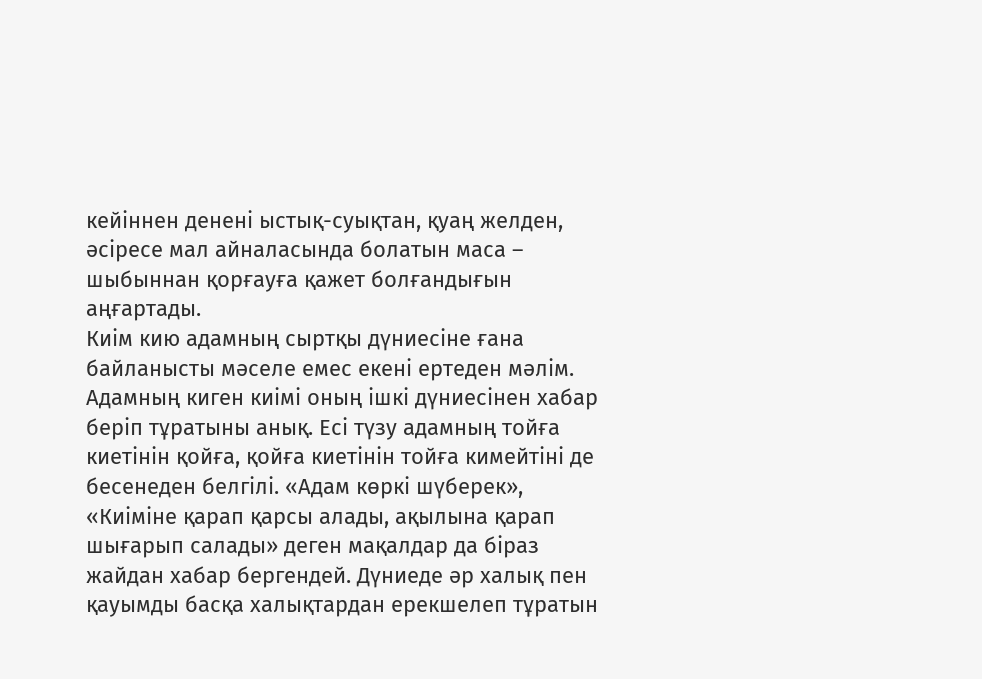кейіннен денені ыстық-суықтан, қуаң желден, әсіресе мал айналасында болатын маса – шыбыннан қорғауға қажет болғандығын аңғартады.
Киім кию адамның сыртқы дүниесіне ғана байланысты мәселе емес екені ертеден мәлім. Адамның киген киімі оның ішкі дүниесінен хабар беріп тұратыны анық. Есі түзу адамның тойға киетінін қойға, қойға киетінін тойға кимейтіні де бесенеден белгілі. «Адам көркі шүберек», «Киіміне қарап қарсы алады, ақылына қарап шығарып салады» деген мақалдар да біраз жайдан хабар бергендей. Дүниеде әр халық пен қауымды басқа халықтардан ерекшелеп тұратын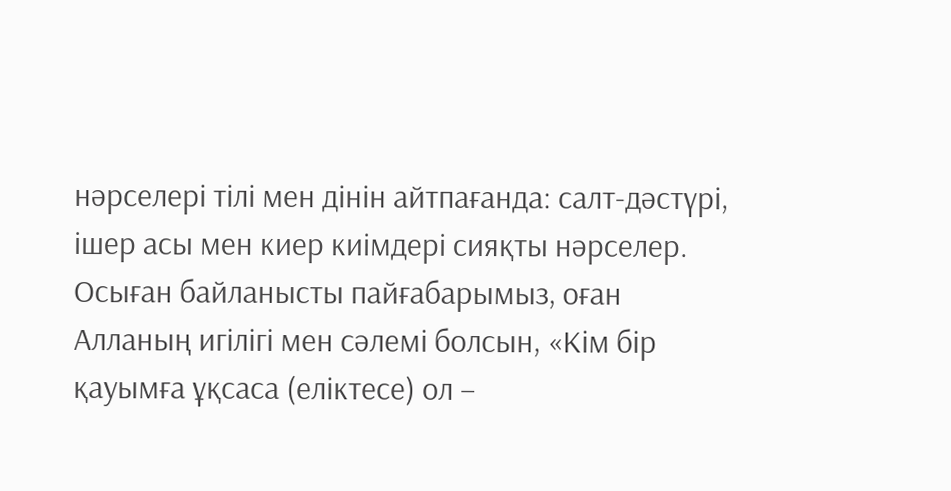нәрселері тілі мен дінін айтпағанда: салт-дәстүрі, ішер асы мен киер киімдері сияқты нәрселер. Осыған байланысты пайғабарымыз, оған Алланың игілігі мен сәлемі болсын, «Кім бір қауымға ұқсаса (еліктесе) ол –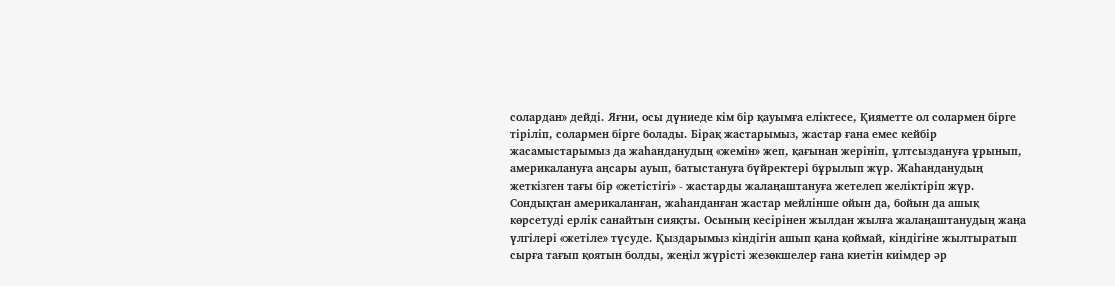солардан» дейді. Яғни, осы дүниеде кім бір қауымға еліктесе, Қияметте ол солармен бірге тіріліп, солармен бірге болады. Бірақ жастарымыз, жастар ғана емес кейбір жасамыстарымыз да жаһанданудың «жемін» жеп, қағынан жерініп, ұлтсыздануға ұрынып, америкалануға аңсары ауып, батыстануға бүйректері бұрылып жүр. Жаһанданудың жеткізген тағы бір «жетістігі» - жастарды жалаңаштануға жетелеп желіктіріп жүр. Сондықтан америкаланған, жаһанданған жастар мейлінше ойын да, бойын да ашық көрсетуді ерлік санайтын сияқты. Осының кесірінен жылдан жылға жалаңаштанудың жаңа үлгілері «жетіле» түсуде. Қыздарымыз кіндігін ашып қана қоймай, кіндігіне жылтыратып сырға тағып қоятын болды, жеңіл жүрісті жезөкшелер ғана киетін киімдер әр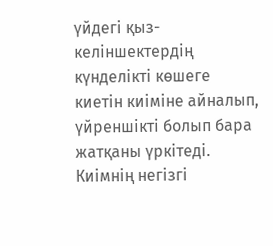үйдегі қыз-келіншектердің күнделікті көшеге киетін киіміне айналып, үйреншікті болып бара жатқаны үркітеді. Киімнің негізгі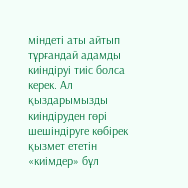міндеті аты айтып тұрғандай адамды киіндіруі тиіс болса керек. Ал қыздарымызды киіндіруден гөрі шешіндіруге көбірек қызмет ететін «киімдер» бұл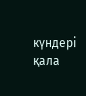күндері қала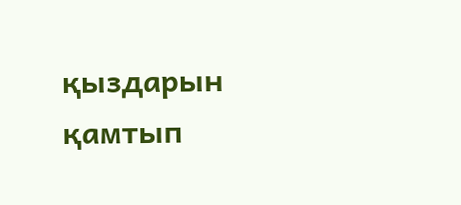қыздарын қамтып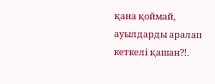қана қоймай, ауылдарды аралап кеткелі қашан?!.